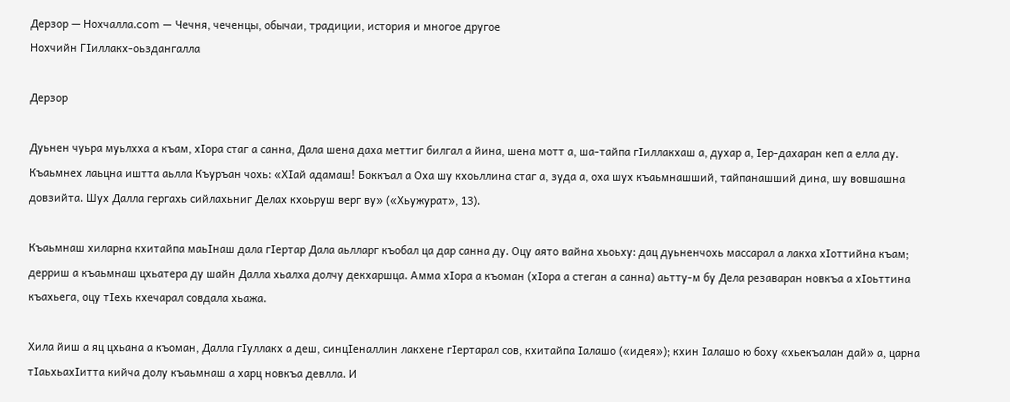Дерзор — Нохчалла.com — Чечня, чеченцы, обычаи, традиции, история и многое другое
Нохчийн ГIиллакх-оьздангалла

Дерзор

Дуьнен чуьра муьлхха а къам, хIора стаг а санна, Дала шена даха меттиг билгал а йина, шена мотт а, ша-тайпа гIиллакхаш а, духар а, Iер-дахаран кеп а елла ду. Къаьмнех лаьцна иштта аьлла Къуръан чохь: «ХIай адамаш! Боккъал а Оха шу кхоьллина стаг а, зуда а, оха шух къаьмнашший, тайпанашший дина, шу вовшашна довзийта. Шух Далла гергахь сийлахьниг Делах кхоьруш верг ву» («Хьужурат», 13).

Къаьмнаш хиларна кхитайпа маьIнаш дала гIертар Дала аьлларг къобал ца дар санна ду. Оцу аято вайна хьоьху: дац дуьненчохь массарал а лакха хIоттийна къам; дерриш а къаьмнаш цхьатера ду шайн Далла хьалха долчу декхаршца. Амма хIора а къоман (хIора а стеган а санна) аьтту-м бу Дела резаваран новкъа а хIоьттина къахьега, оцу тIехь кхечарал совдала хьажа.

Хила йиш а яц цхьана а къоман, Далла гIуллакх а деш, синцIеналлин лакхене гIертарал сов, кхитайпа Iалашо («идея»); кхин Iалашо ю боху «хьекъалан дай» а, царна тIаьхьахIитта кийча долу къаьмнаш а харц новкъа девлла. И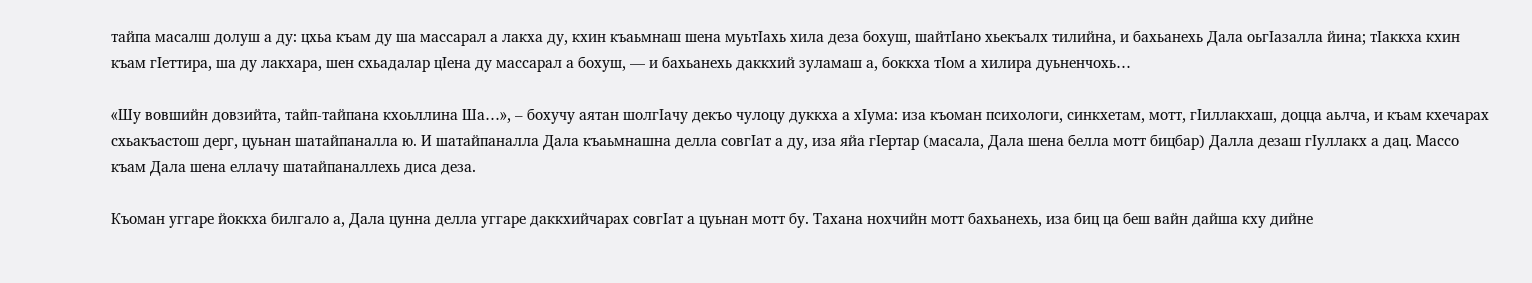тайпа масалш долуш а ду: цхьа къам ду ша массарал а лакха ду, кхин къаьмнаш шена муьтIахь хила деза бохуш, шайтIано хьекъалх тилийна, и бахьанехь Дала оьгIазалла йина; тIаккха кхин къам гIеттира, ша ду лакхара, шен схьадалар цIена ду массарал а бохуш, — и бахьанехь даккхий зуламаш а, боккха тIом а хилира дуьненчохь…

«Шу вовшийн довзийта, тайп-тайпана кхоьллина Ша…», – бохучу аятан шолгIачу декъо чулоцу дуккха а хIума: иза къоман психологи, синкхетам, мотт, гIиллакхаш, доцца аьлча, и къам кхечарах схьакъастош дерг, цуьнан шатайпаналла ю. И шатайпаналла Дала къаьмнашна делла совгIат а ду, иза яйа гIертар (масала, Дала шена белла мотт бицбар) Далла дезаш гIуллакх а дац. Массо къам Дала шена еллачу шатайпаналлехь диса деза.

Къоман уггаре йоккха билгало а, Дала цунна делла уггаре даккхийчарах совгIат а цуьнан мотт бу. Тахана нохчийн мотт бахьанехь, иза биц ца беш вайн дайша кху дийне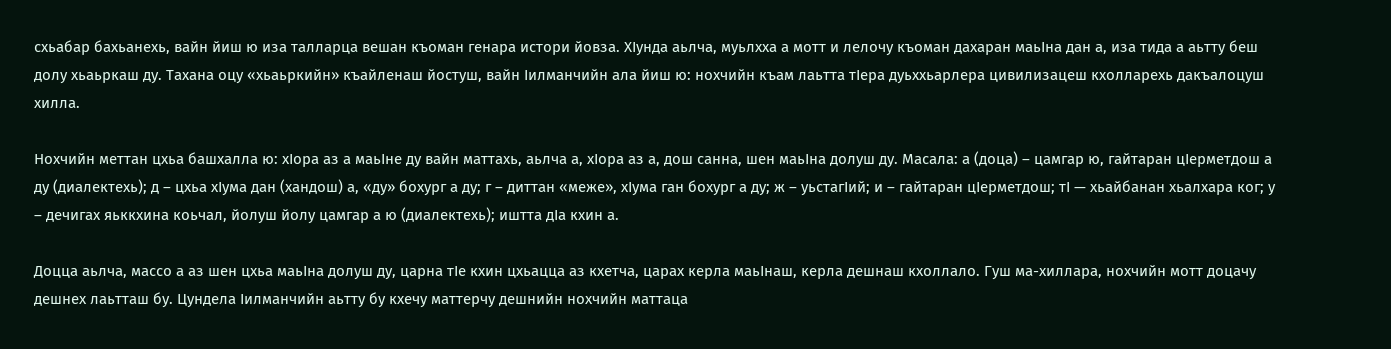схьабар бахьанехь, вайн йиш ю иза талларца вешан къоман генара истори йовза. ХIунда аьлча, муьлхха а мотт и лелочу къоман дахаран маьIна дан а, иза тида а аьтту беш долу хьаьркаш ду. Тахана оцу «хьаьркийн» къайленаш йостуш, вайн Iилманчийн ала йиш ю: нохчийн къам лаьтта тIера дуьххьарлера цивилизацеш кхолларехь дакъалоцуш хилла.

Нохчийн меттан цхьа башхалла ю: хIора аз а маьIне ду вайн маттахь, аьлча а, хIора аз а, дош санна, шен маьIна долуш ду. Масала: а (доца) – цамгар ю, гайтаран цIерметдош а ду (диалектехь); д – цхьа хIума дан (хандош) а, «ду» бохург а ду; г – диттан «меже», хIума ган бохург а ду; ж – уьстагIий; и – гайтаран цIерметдош; тI — хьайбанан хьалхара ког; у – дечигах яьккхина коьчал, йолуш йолу цамгар а ю (диалектехь); иштта дIа кхин а.

Доцца аьлча, массо а аз шен цхьа маьIна долуш ду, царна тIе кхин цхьацца аз кхетча, царах керла маьIнаш, керла дешнаш кхоллало. Гуш ма-хиллара, нохчийн мотт доцачу дешнех лаьтташ бу. Цундела Iилманчийн аьтту бу кхечу маттерчу дешнийн нохчийн маттаца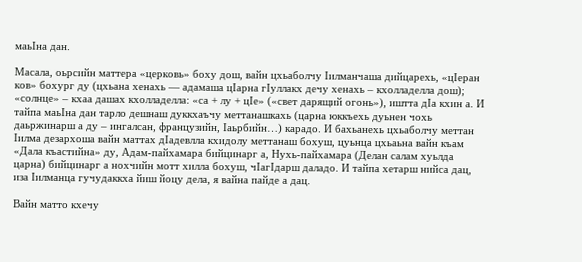маьIна дан.

Масала, оьрсийн маттера «церковь» боху дош, вайн цхьаболчу Iилманчаша дийцарехь, «цIеран ков» бохург ду (цхьана хенахь — адамаша цIарна гIуллакх дечу хенахь – кхолладелла дош); «солнце» – кхаа дашах кхолладелла: «са + лу + цIе» («свет дарящий огонь»), иштта дIа кхин а. И тайпа маьIна дан тарло дешнаш дуккхаъчу меттанашкахь (царна юккъехь дуьнен чохь даьржинарш а ду – ингалсан, французийн, Iаьрбийн…) карадо. И бахьанехь цхьаболчу меттан Iилма дезархоша вайн маттах дIадевлла кхидолу меттанаш бохуш, цуьнца цхьаьна вайн къам «Дала къастийна» ду, Адам-пайхамара бийцинарг а, Нухь-пайхамара (Делан салам хуьлда царна) бийцинарг а нохчийн мотт хилла бохуш, чIагIдарш даладо. И тайпа хетарш нийса дац, иза Iилманца гучудаккха йиш йоцу дела, я вайна пайде а дац.

Вайн матто кхечу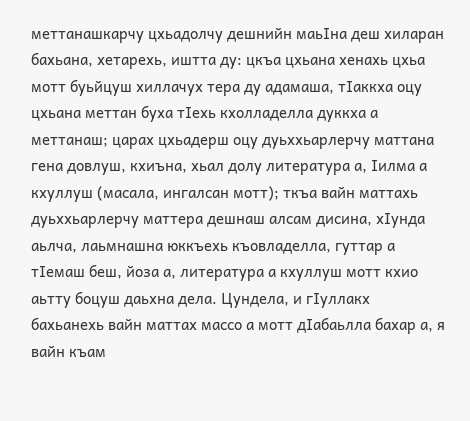меттанашкарчу цхьадолчу дешнийн маьIна деш хиларан бахьана, хетарехь, иштта ду: цкъа цхьана хенахь цхьа мотт буьйцуш хиллачух тера ду адамаша, тIаккха оцу цхьана меттан буха тIехь кхолладелла дуккха а меттанаш; царах цхьадерш оцу дуьххьарлерчу маттана гена довлуш, кхиъна, хьал долу литература а, Iилма а кхуллуш (масала, ингалсан мотт); ткъа вайн маттахь дуьххьарлерчу маттера дешнаш алсам дисина, хIунда аьлча, лаьмнашна юккъехь къовладелла, гуттар а тIемаш беш, йоза а, литература а кхуллуш мотт кхио аьтту боцуш даьхна дела. Цундела, и гIуллакх бахьанехь вайн маттах массо а мотт дIабаьлла бахар а, я вайн къам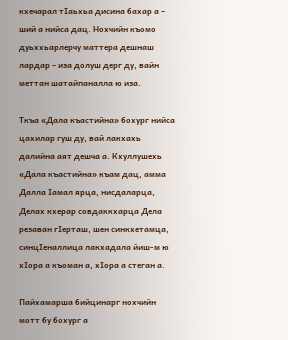кхечарал тIаьхьа дисина бахар а – ший а нийса дац. Нохчийн къомо дуьххьарлерчу маттера дешнаш лардар – иза долуш дерг ду, вайн меттан шатайпаналла ю иза.

Ткъа «Дала къастийна» бохург нийса цахилар гуш ду, вай лакхахь далийна аят дешча а. Кхуллушехь «Дала къастийна» къам дац, амма Далла Iамал ярца, нисдаларца, Делах кхерар совдаккхарца Дела резаван гIерташ, шен синкхетамца, синцIеналлица лакхадала йиш-м ю хIора а къоман а, хIора а стеган а.

Пайхамарша бийцинарг нохчийн мотт бу бохург а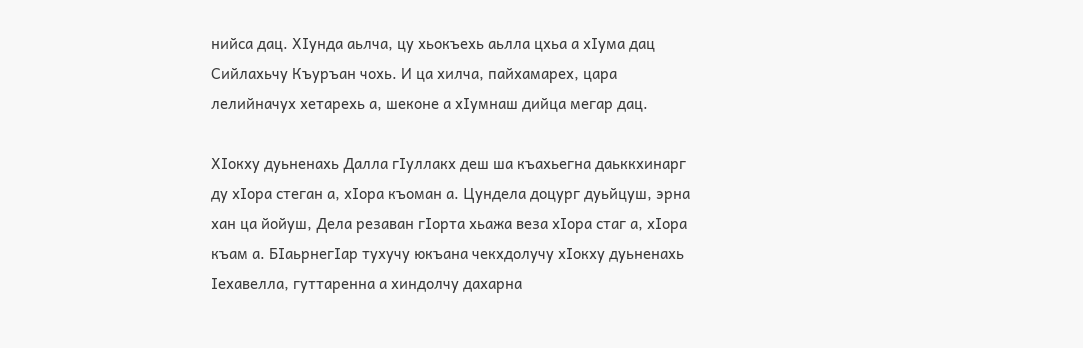нийса дац. ХIунда аьлча, цу хьокъехь аьлла цхьа а хIума дац Сийлахьчу Къуръан чохь. И ца хилча, пайхамарех, цара лелийначух хетарехь а, шеконе а хIумнаш дийца мегар дац.

ХIокху дуьненахь Далла гIуллакх деш ша къахьегна даьккхинарг ду хIора стеган а, хIора къоман а. Цундела доцург дуьйцуш, эрна хан ца йойуш, Дела резаван гIорта хьажа веза хIора стаг а, хIора къам а. БIаьрнегIар тухучу юкъана чекхдолучу хIокху дуьненахь Iехавелла, гуттаренна а хиндолчу дахарна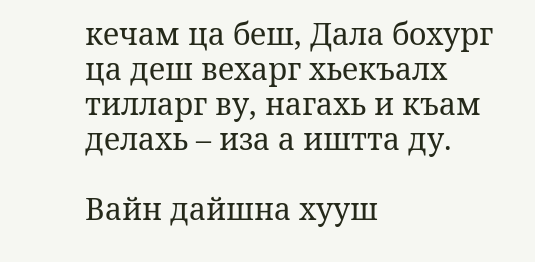кечам ца беш, Дала бохург ца деш вехарг хьекъалх тилларг ву, нагахь и къам делахь – иза а иштта ду.

Вайн дайшна хууш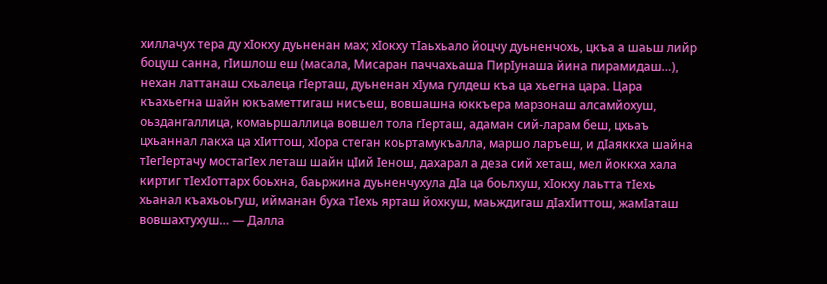хиллачух тера ду хIокху дуьненан мах; хIокху тIаьхьало йоцчу дуьненчохь, цкъа а шаьш лийр боцуш санна, гIишлош еш (масала, Мисаран паччахьаша ПирIунаша йина пирамидаш…), нехан латтанаш схьалеца гIерташ, дуьненан хIума гулдеш къа ца хьегна цара. Цара къахьегна шайн юкъаметтигаш нисъеш, вовшашна юккъера марзонаш алсамйохуш, оьздангаллица, комаьршаллица вовшел тола гIерташ, адаман сий-ларам беш, цхьаъ цхьаннал лакха ца хIиттош, хIора стеган коьртамукъалла, маршо ларъеш, и дIаяккха шайна тIегIертачу мостагIех леташ шайн цIий Iенош, дахарал а деза сий хеташ, мел йоккха хала киртиг тIехIоттарх боьхна, баьржина дуьненчухула дIа ца боьлхуш, хIокху лаьтта тIехь хьанал къахьоьгуш, ийманан буха тIехь ярташ йохкуш, маьждигаш дIахIиттош, жамIаташ вовшахтухуш… — Далла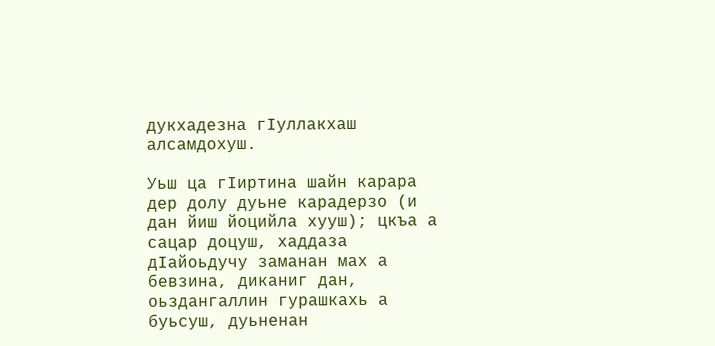дукхадезна гIуллакхаш алсамдохуш.

Уьш ца гIиртина шайн карара дер долу дуьне карадерзо (и дан йиш йоцийла хууш); цкъа а сацар доцуш, хаддаза дIайоьдучу заманан мах а бевзина, диканиг дан, оьздангаллин гурашкахь а буьсуш, дуьненан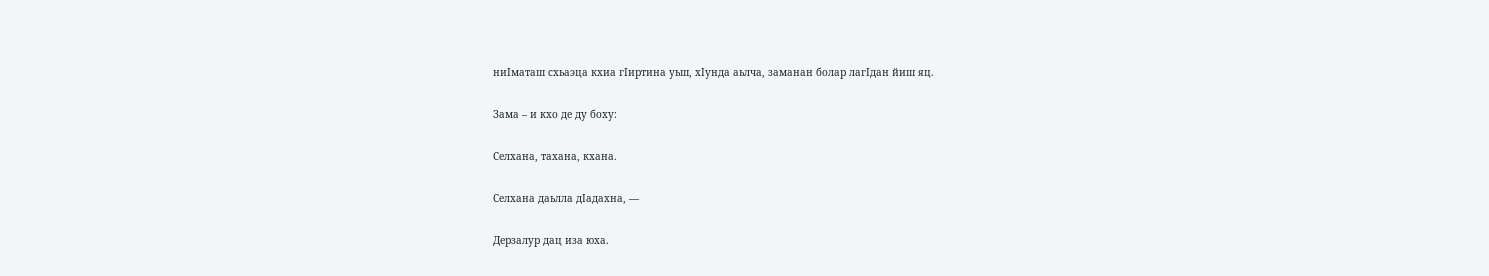ниIматаш схьаэца кхиа гIиртина уьш, хIунда аьлча, заманан болар лагIдан йиш яц.

Зама – и кхо де ду боху:

Селхана, тахана, кхана.

Селхана даьлла дIадахна, —

Дерзалур дац иза юха.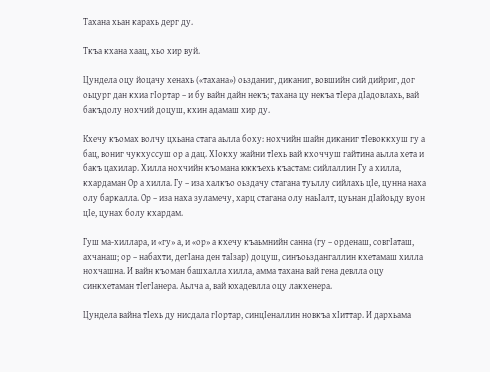Тахана хьан карахь дерг ду.

Ткъа кхана хаац, хьо хир вуй.

Цундела оцу йоцачу хенахь («тахана») оьзданиг, диканиг, вовшийн сий дийриг, дог оьцург дан кхиа гIортар – и бу вайн дайн некъ; тахана цу некъа тIера дIадовлахь, вай бакъдолу нохчий доцуш, кхин адамаш хир ду.

Кхечу къомах волчу цхьана стага аьлла боху: нохчийн шайн диканиг тIевоккхуш гу а бац, вониг чукхуссуш ор а дац. ХIокху жайни тIехь вай кхоччуш гайтина аьлла хета и бакъ цахилар. Хилла нохчийн къомана юккъехь къастам: сийлаллин Гу а хилла, кхардаман Ор а хилла. Гу – иза халкъо оьздачу стагана туьллу сийлахь цIе, цунна наха олу баркалла. Ор – иза наха зуламечу, харц стагана олу наьIалт, цуьнан дIайоьду вуон цIе, цунах болу кхардам.

Гуш ма-хиллара, и «гу» а, и «ор» а кхечу къаьмнийн санна (гу – орденаш, совгIаташ, ахчанаш; ор – набахти, дегIана ден таIзар) доцуш, синъоьздангаллин кхетамаш хилла нохчашна. И вайн къоман башхалла хилла, амма тахана вай гена девлла оцу синкхетаман тIегIанера. Аьлча а, вай юхадевлла оцу лакхенера.

Цундела вайна тIехь ду нисдала гIортар, синцIеналлин новкъа хIиттар. И дархьама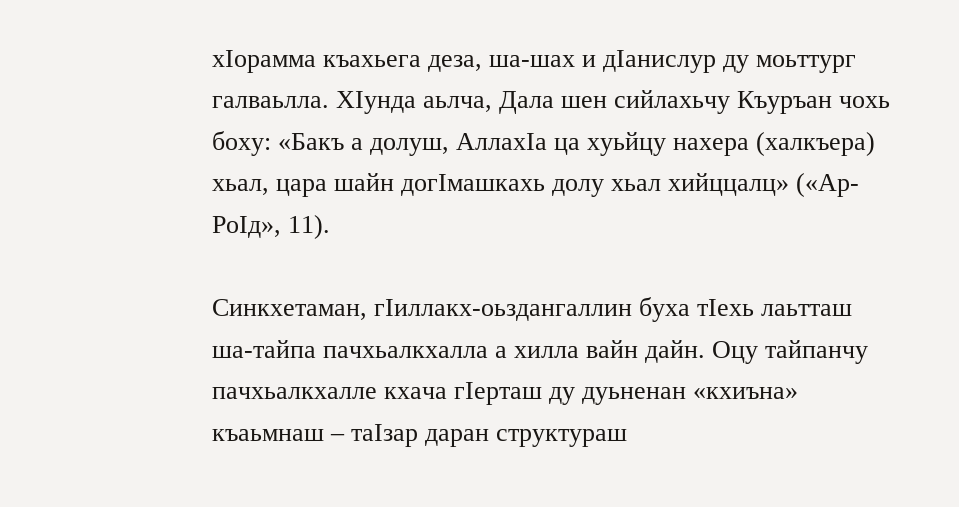хIорамма къахьега деза, ша-шах и дIанислур ду моьттург галваьлла. ХIунда аьлча, Дала шен сийлахьчу Къуръан чохь боху: «Бакъ а долуш, АллахIа ца хуьйцу нахера (халкъера) хьал, цара шайн догIмашкахь долу хьал хийццалц» («Ар-РоIд», 11).

Синкхетаман, гIиллакх-оьздангаллин буха тIехь лаьтташ ша-тайпа пачхьалкхалла а хилла вайн дайн. Оцу тайпанчу пачхьалкхалле кхача гIерташ ду дуьненан «кхиъна» къаьмнаш – таIзар даран структураш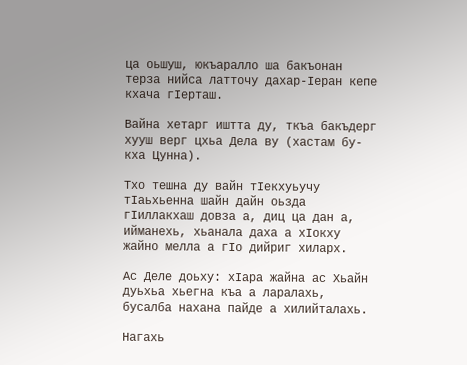ца оьшуш, юкъаралло ша бакъонан терза нийса латточу дахар-Iеран кепе кхача гIерташ.

Вайна хетарг иштта ду, ткъа бакъдерг хууш верг цхьа Дела ву (хастам бу-кха Цунна).

Тхо тешна ду вайн тIекхуьучу тIаьхьенна шайн дайн оьзда гIиллакхаш довза а, диц ца дан а, ийманехь, хьанала даха а хIокху жайно мелла а гIо дийриг хиларх.

Ас Деле доьху: хIара жайна ас Хьайн дуьхьа хьегна къа а ларалахь, бусалба нахана пайде а хилийталахь.

Нагахь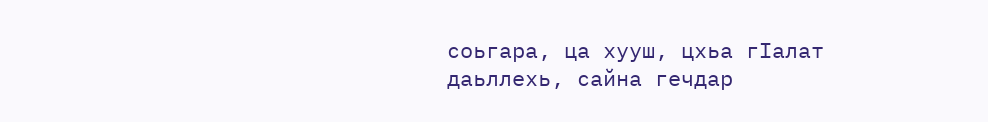соьгара, ца хууш, цхьа гIалат даьллехь, сайна гечдар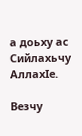а доьху ас Сийлахьчу АллахIе.

Везчу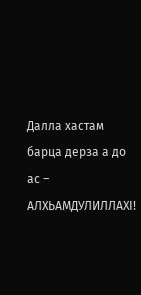Далла хастам барца дерза а до ас – АЛХЬАМДУЛИЛЛАХI!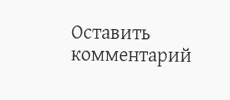Оставить комментарий